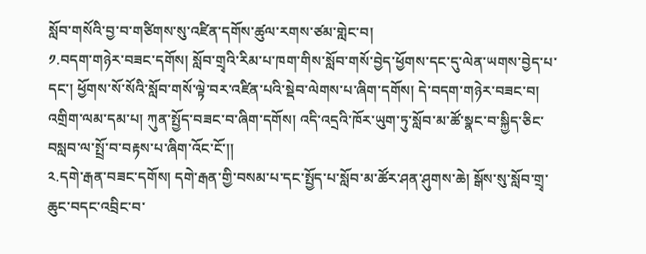སློབ་གསོའི་བྱ་བ་གཙིགས་སུ་འཛིན་དགོས་ཚུལ་རགས་ཙམ་གླེང་བ།
༡.བདག་གཉེར་བཟང་དགོས། སློབ་གྲྭའི་རིམ་པ་ཁག་གིས་སློབ་གསོ་བྱེད་ཕྱོགས་དང་དུ་ལེན་ཡགས་བྱེད་པ་དང་། ཕྱོགས་སོ་སོའི་སློབ་གསོ་ལྟེ་བར་འཛིན་པའི་སྡེབ་ལེགས་པ་ཞིག་དགོས། དེ་བདག་གཉེར་བཟང་བ། འགྲིག་ལམ་དམ་པ། ཀུན་སྤྱོད་བཟང་བ་ཞིག་དགོས། འདི་འདྲའི་ཁོར་ཡུག་ཏུ་སློབ་མ་ཚོ་སྣང་བ་སྐྱིད་ཅིང་བསླབ་ལ་སྤྲོ་བ་བརྟས་པ་ཞིག་འོང་ངོ་།།
༢.དགེ་རྒན་བཟང་དགོས། དགེ་རྒན་གྱི་བསམ་པ་དང་སྤྱོད་པ་སློབ་མ་ཚོར་ཤན་ཤུགས་ཆེ། སྒོས་སུ་སློབ་གྲྭ་ཆུང་བདང་འབྲིང་བ་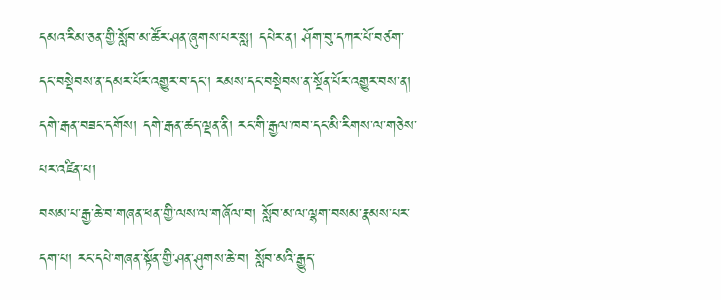དམའ་རིམ་ཅན་གྱི་སློབ་མ་ཚོར་ཤན་ཞུགས་པར་སླ། དཔེར་ན། ཤོག་བུ་དཀར་པོ་བཙག་དང་བསྡེབས་ན་དམར་པོར་འགྱུར་བ་དང་། རམས་དང་བསྡེབས་ན་སྔོན་པོར་འགྱུར་བས་ན། དགེ་རྒན་བཟང་དགོས། དགེ་རྒན་ཚད་ལྡན་ནི། རང་གི་རྒྱལ་ཁབ་དང་མི་རིགས་ལ་གཅེས་པར་འཛིན་པ།
བསམ་པ་རྒྱ་ཆེ་བ་གཞན་ཕན་གྱི་ལས་ལ་གཞོལ་བ། སློབ་མ་ལ་ལྷག་བསམ་རྣམས་པར་དག་པ། རང་དཔེ་གཞན་སྟོན་གྱི་ཤན་ཤུགས་ཆེ་བ། སློབ་མའི་རྒྱུད་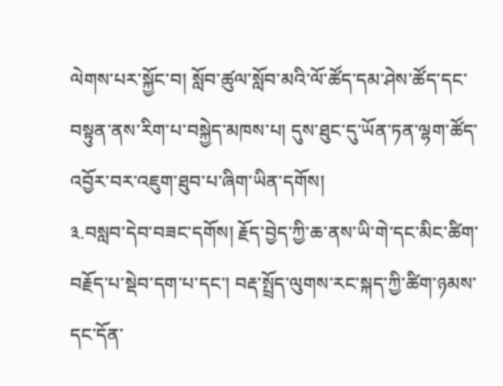ལེགས་པར་སྐྱོང་བ། སློབ་ཚུལ་སློབ་མའི་ལོ་ཚོད་དམ་ཤེས་ཚོད་དང་བསྟུན་ནས་རིག་པ་བསྐྱེད་མཁས་པ། དུས་ཐུང་དུ་ཡོན་ཏན་ལྷག་ཚོད་འབྱོར་བར་འཇུག་ཐུབ་པ་ཞིག་ཡིན་དགོས།
༣.བསླབ་དེབ་བཟང་དགོས། རྗོད་བྱེད་ཀྱི་ཆ་ནས་ཡི་གེ་དང་མིང་ཚིག་བརྗོད་པ་སྡེབ་དག་པ་དང་། བརྡ་སྤྲོད་ལུགས་རང་སྐད་ཀྱི་ཚིག་ཉམས་དང་དོན་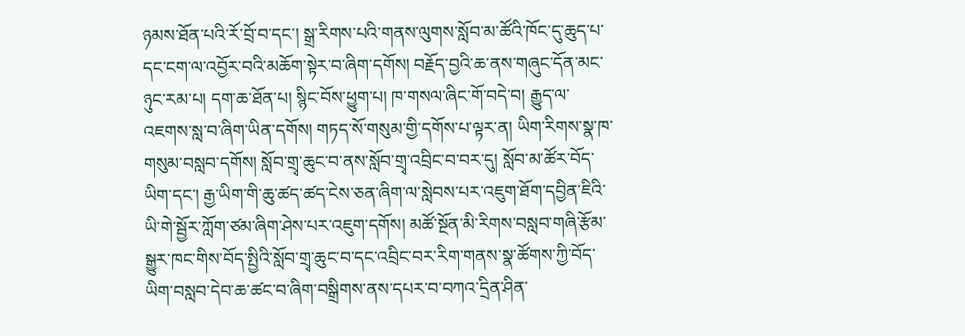ཉམས་ཐོན་པའི་རོ་བྲོ་བ་དང་། སྒྲ་རིགས་པའི་གནས་ལུགས་སློབ་མ་ཚོའི་ཁོང་དུ་ཆུད་པ་དང་ངག་ལ་འབྱོར་བའི་མཆོག་སྟེར་བ་ཞིག་དགོས། བརྗོད་བྱའི་ཆ་ནས་གཞུང་དོན་མང་ཉུང་རམ་པ། དག་ཆ་ཐོན་པ། སྙིང་བོས་ཕྱུག་པ། ཁ་གསལ་ཞིང་གོ་བདེ་བ། རྒྱུད་ལ་འཇགས་སླ་བ་ཞིག་ཡིན་དགོས། གཏད་སོ་གསུམ་གྱི་དགོས་པ་ལྟར་ན། ཡིག་རིགས་སྣ་ཁ་གསུམ་བསླབ་དགོས། སློབ་གྲྭ་ཆུང་བ་ནས་སློབ་གྲྭ་འབྲིང་བ་བར་དུ། སློབ་མ་ཚོར་བོད་ཡིག་དང་། རྒྱ་ཡིག་གི་ཆུ་ཚད་ཚད་ངེས་ཅན་ཞིག་ལ་སླེབས་པར་འཇུག་ཐོག་དབྱིན་ཇིའི་ཡི་གེ་སྦྱོར་ཀློག་ཙམ་ཞིག་ཤེས་པར་འཇུག་དགོས། མཚོ་སྔོན་མི་རིགས་བསླབ་གཞི་རྩོམ་སྒྱུར་ཁང་གིས་བོད་སྤྱིའི་སློབ་གྲྭ་ཆུང་བ་དང་འབྲིང་བར་རིག་གནས་སྣ་ཚོགས་ཀྱི་བོད་ཡིག་བསླབ་དེབ་ཆ་ཚང་བ་ཞིག་བསྒྲིགས་ནས་དཔར་བ་བཀའ་དྲིན་ཤིན་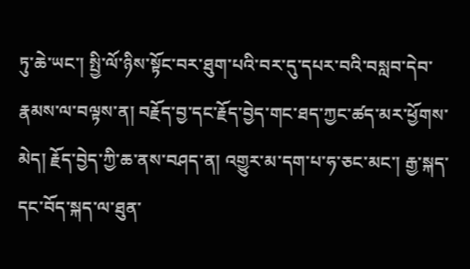ཏུ་ཆེ་ཡང་། སྤྱི་ལོ་ཉིས་སྟོང་བར་ཐུག་པའི་བར་དུ་དཔར་བའི་བསླབ་དེབ་རྣམས་ལ་བལྟས་ན། བརྗོད་བྱ་དང་རྗོད་བྱེད་གང་ཐད་ཀྱང་ཚད་མར་ཕྱོགས་མེད། རྗོད་བྱེད་ཀྱི་ཆ་ནས་བཤད་ན། འགྱུར་མ་དག་པ་ཧ་ཅང་མང་། རྒྱ་སྐད་དང་བོད་སྐད་ལ་ཐུན་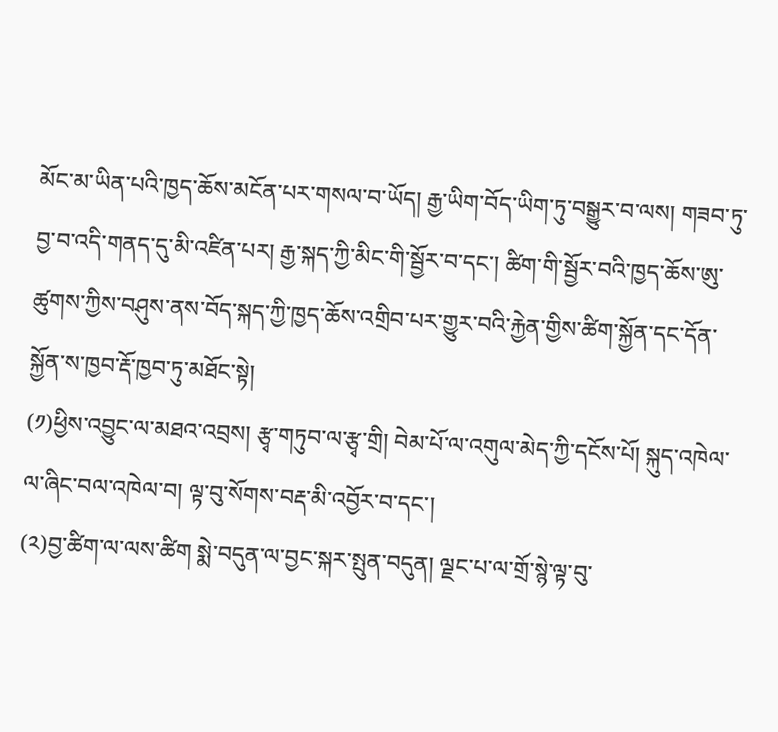མོང་མ་ཡིན་པའི་ཁྱད་ཆོས་མངོན་པར་གསལ་བ་ཡོད། རྒྱ་ཡིག་བོད་ཡིག་ཏུ་བསྒྱུར་བ་ལས། གཟབ་ཏུ་བྱ་བ་འདི་གནད་དུ་མི་འཛིན་པར། རྒྱ་སྐད་ཀྱི་མིང་གི་སྦྱོར་བ་དང་། ཚིག་གི་སྦྱོར་བའི་ཁྱད་ཆོས་ཨུ་ཚུགས་ཀྱིས་བཤུས་ནས་བོད་སྐད་ཀྱི་ཁྱད་ཆོས་འགྲིབ་པར་གྱུར་བའི་རྐྱེན་གྱིས་ཚིག་སྐྱོན་དང་དོན་སྐྱོན་ས་ཁྱབ་རྡོ་ཁྱབ་ཏུ་མཐོང་སྟེ།
(༡)ཕྱིས་འབྱུང་ལ་མཐའ་འབྲས། རྩྭ་གཏུབ་ལ་རྩྭ་གྲི། བེམ་པོ་ལ་འགུལ་མེད་ཀྱི་དངོས་པོ། སྐུད་འཁེལ་ལ་ཞིང་བལ་འཁེལ་བ། ལྟ་བུ་སོགས་བརྡ་མི་འབྱོར་བ་དང་།
(༢)བྱ་ཚིག་ལ་ལས་ཚིག སྨེ་བདུན་ལ་བྱང་སྐར་སྤུན་བདུན། ལྗང་པ་ལ་གྲོ་སྙེ་ལྟ་བུ་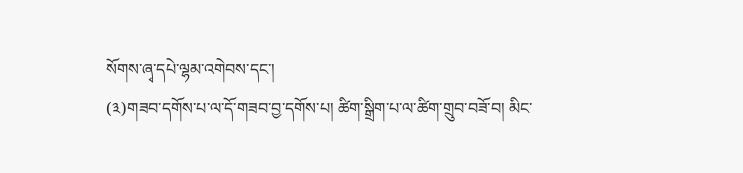སོགས་ཞྭ་དཔེ་ལྷམ་འགེབས་དང་།
(༣)གཟབ་དགོས་པ་ལ་དོ་གཟབ་བྱ་དགོས་པ། ཚིག་སྒྲིག་པ་ལ་ཚིག་གྲུབ་བཟོ་བ། མིང་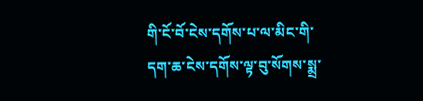གི་ངོ་བོ་ངེས་དགོས་པ་ལ་མིང་གི་དག་ཆ་ངེས་དགོས་ལྟ་བུ་སོགས་སྨྲ་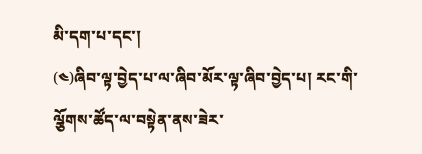མི་དག་པ་དང་།
(༤)ཞིབ་ལྟ་བྱེད་པ་ལ་ཞིབ་མོར་ལྟ་ཞིབ་བྱེད་པ། རང་གི་ལྕོགས་ཚོད་ལ་བསྟེན་ནས་ཟེར་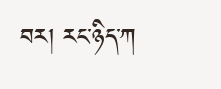བར། རང་ཉིད་ཀ